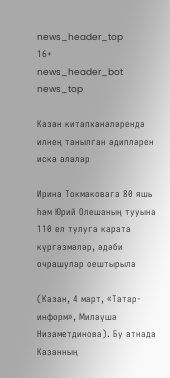news_header_top
16+
news_header_bot
news_top

Казан китапханәләрендә илнең танылган әдипләрен искә алалар

Ирина Токмаковага 80 яшь һәм Юрий Олешаның тууына 110 ел тулуга карата күргәзмәләр, әдәби очрашулар оештырыла

(Казан, 4 март, «Татар-информ», Миләүшә Низаметдинова). Бу атнада Казанның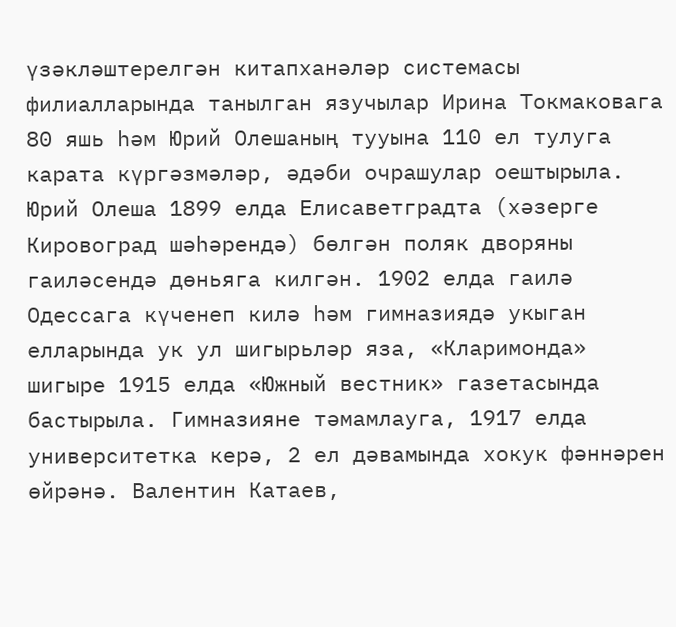үзәкләштерелгән китапханәләр системасы филиалларында танылган язучылар Ирина Токмаковага 80 яшь һәм Юрий Олешаның тууына 110 ел тулуга карата күргәзмәләр, әдәби очрашулар оештырыла.
Юрий Олеша 1899 елда Елисаветградта (хәзерге Кировоград шәһәрендә) бөлгән поляк дворяны гаиләсендә дөньяга килгән. 1902 елда гаилә Одессага күченеп килә һәм гимназиядә укыган елларында ук ул шигырьләр яза, «Кларимонда» шигыре 1915 елда «Южный вестник» газетасында бастырыла. Гимназияне тәмамлауга, 1917 елда университетка керә, 2 ел дәвамында хокук фәннәрен өйрәнә. Валентин Катаев,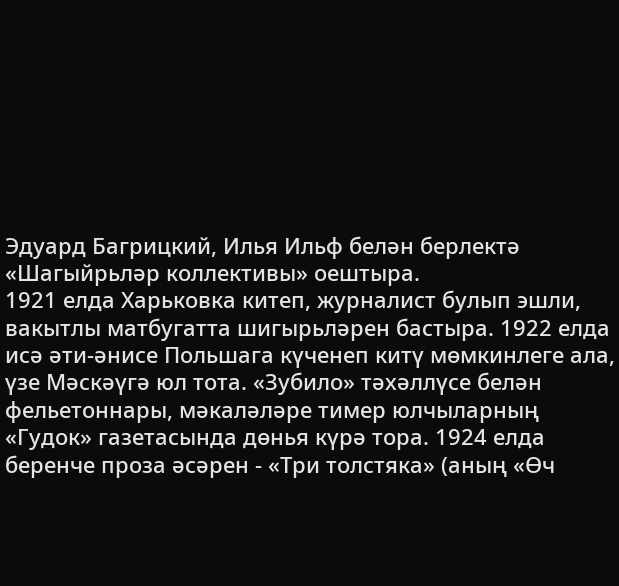Эдуард Багрицкий, Илья Ильф белән берлектә «Шагыйрьләр коллективы» оештыра.
1921 елда Харьковка китеп, журналист булып эшли, вакытлы матбугатта шигырьләрен бастыра. 1922 елда исә әти-әнисе Польшага күченеп китү мөмкинлеге ала, үзе Мәскәүгә юл тота. «Зубило» тәхәллүсе белән фельетоннары, мәкаләләре тимер юлчыларның «Гудок» газетасында дөнья күрә тора. 1924 елда беренче проза әсәрен - «Три толстяка» (аның «Өч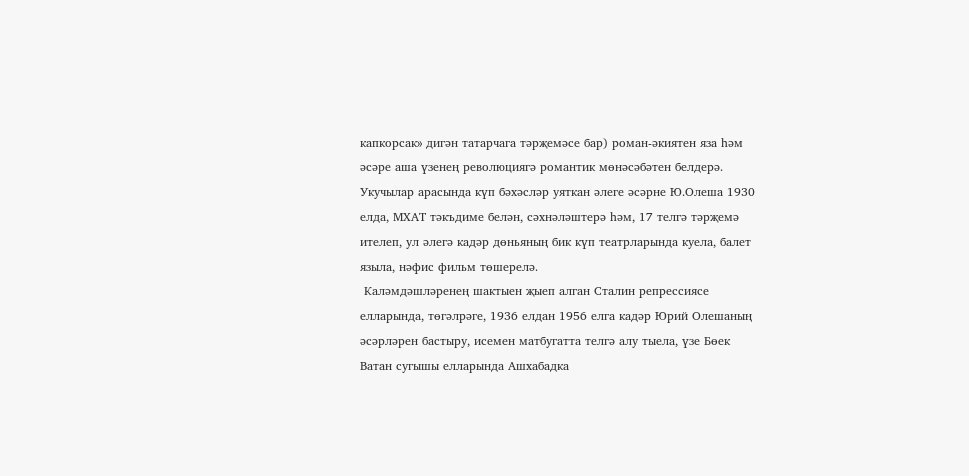капкорсак» дигән татарчага тәрҗемәсе бар) роман-әкиятен яза һәм әсәре аша үзенең революциягә романтик мөнәсәбәтен белдерә. Укучылар арасында күп бәхәсләр уяткан әлеге әсәрне Ю.Олеша 1930 елда, МХАТ тәкъдиме белән, сәхнәләштерә һәм, 17 телгә тәрҗемә ителеп, ул әлегә кадәр дөньяның бик күп театрларында куела, балет языла, нәфис фильм төшерелә.
 Каләмдәшләренең шактыен җыеп алган Сталин репрессиясе елларында, төгәлрәге, 1936 елдан 1956 елга кадәр Юрий Олешаның әсәрләрен бастыру, исемен матбугатта телгә алу тыела, үзе Бөек Ватан сугышы елларында Ашхабадка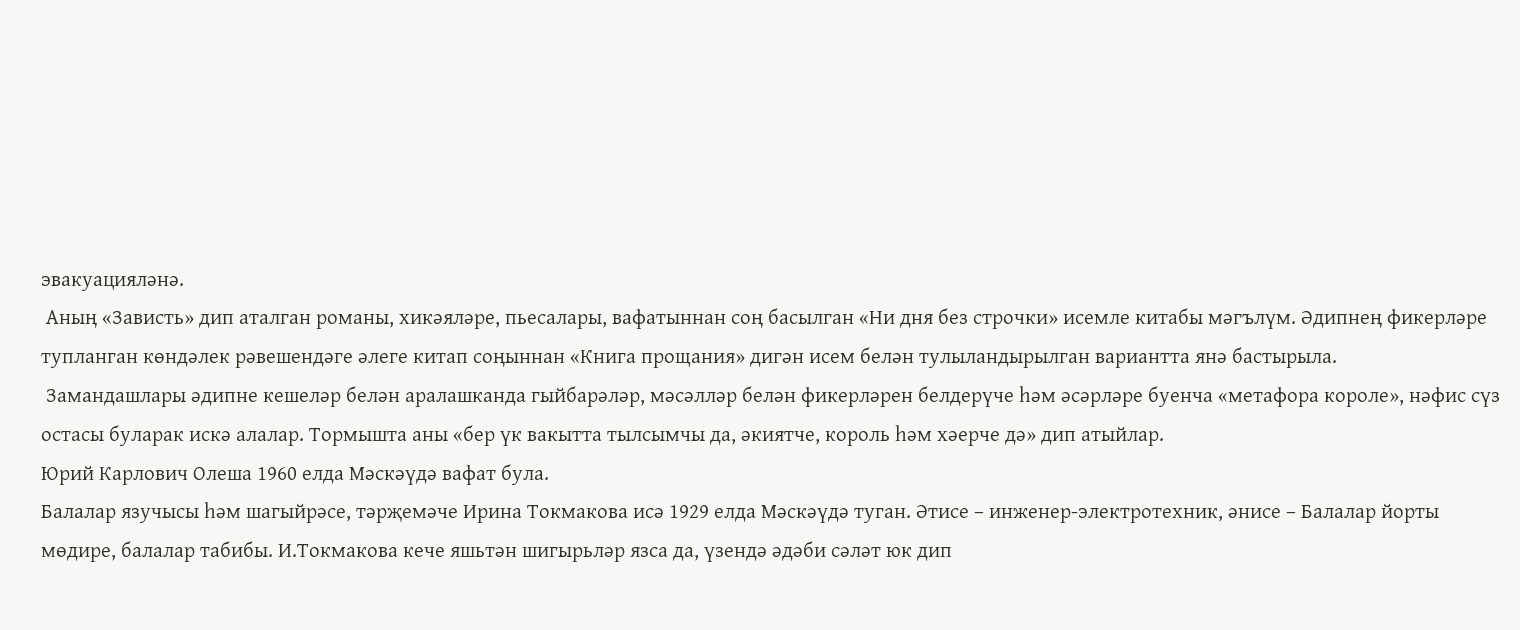эвакуацияләнә.
 Аның «Зависть» дип аталган романы, хикәяләре, пьесалары, вафатыннан соң басылган «Ни дня без строчки» исемле китабы мәгълүм. Әдипнең фикерләре тупланган көндәлек рәвешендәге әлеге китап соңыннан «Книга прощания» дигән исем белән тулыландырылган вариантта янә бастырыла.
 Замандашлары әдипне кешеләр белән аралашканда гыйбарәләр, мәсәлләр белән фикерләрен белдерүче һәм әсәрләре буенча «метафора короле», нәфис сүз остасы буларак искә алалар. Тормышта аны «бер үк вакытта тылсымчы да, әкиятче, король һәм хәерче дә» дип атыйлар.
Юрий Карлович Олеша 1960 елда Мәскәүдә вафат була.
Балалар язучысы һәм шагыйрәсе, тәрҗемәче Ирина Токмакова исә 1929 елда Мәскәүдә туган. Әтисе – инженер-электротехник, әнисе – Балалар йорты мөдире, балалар табибы. И.Токмакова кече яшьтән шигырьләр язса да, үзендә әдәби сәләт юк дип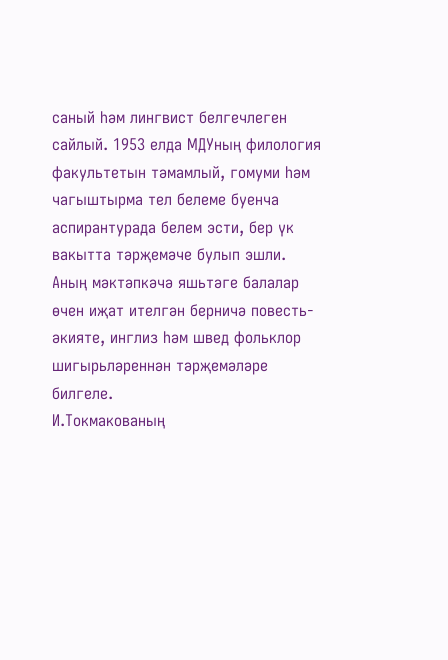саный һәм лингвист белгечлеген сайлый. 1953 елда МДУның филология факультетын тәмамлый, гомуми һәм чагыштырма тел белеме буенча аспирантурада белем эсти, бер үк вакытта тәрҗемәче булып эшли. Аның мәктәпкәчә яшьтәге балалар өчен иҗат ителгән берничә повесть-әкияте, инглиз һәм швед фольклор шигырьләреннән тәрҗемәләре билгеле.
И.Токмакованың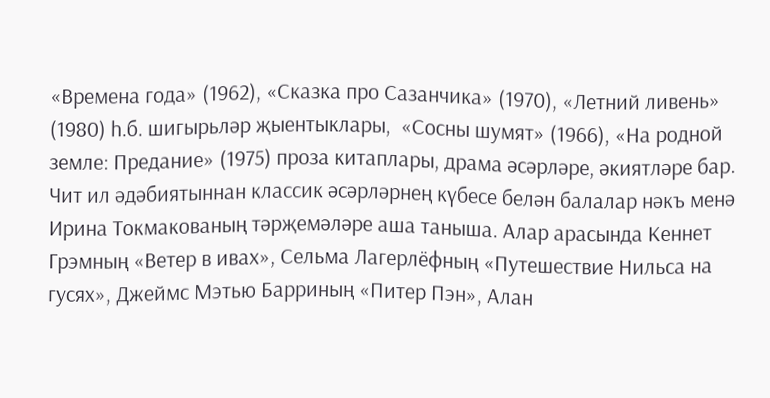«Времена года» (1962), «Сказка про Сазанчика» (1970), «Летний ливень» (1980) һ.б. шигырьләр җыентыклары,  «Сосны шумят» (1966), «На родной земле: Предание» (1975) проза китаплары, драма әсәрләре, әкиятләре бар. Чит ил әдәбиятыннан классик әсәрләрнең күбесе белән балалар нәкъ менә Ирина Токмакованың тәрҗемәләре аша таныша. Алар арасында Кеннет Грэмның «Ветер в ивах», Сельма Лагерлёфның «Путешествие Нильса на гусях», Джеймс Мэтью Барриның «Питер Пэн», Алан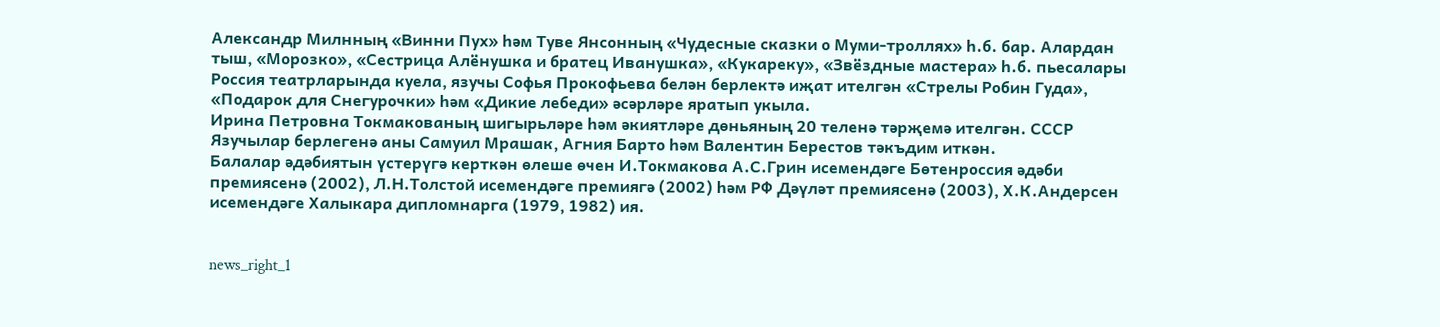Александр Милнның «Винни Пух» һәм Туве Янсонның «Чудесные сказки о Муми-троллях» һ.б. бар. Алардан тыш, «Морозко», «Сестрица Алёнушка и братец Иванушка», «Кукареку», «Звёздные мастера» һ.б. пьесалары Россия театрларында куела, язучы Софья Прокофьева белән берлектә иҗат ителгән «Стрелы Робин Гуда», «Подарок для Снегурочки» һәм «Дикие лебеди» әсәрләре яратып укыла.
Ирина Петровна Токмакованың шигырьләре һәм әкиятләре дөньяның 20 теленә тәрҗемә ителгән. СССР Язучылар берлегенә аны Самуил Мрашак, Агния Барто һәм Валентин Берестов тәкъдим иткән.
Балалар әдәбиятын үстерүгә керткән өлеше өчен И.Токмакова А.С.Грин исемендәге Бөтенроссия әдәби премиясенә (2002), Л.Н.Толстой исемендәге премиягә (2002) һәм РФ Дәүләт премиясенә (2003), Х.К.Андерсен исемендәге Халыкара дипломнарга (1979, 1982) ия.


news_right_1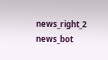news_right_2
news_bot